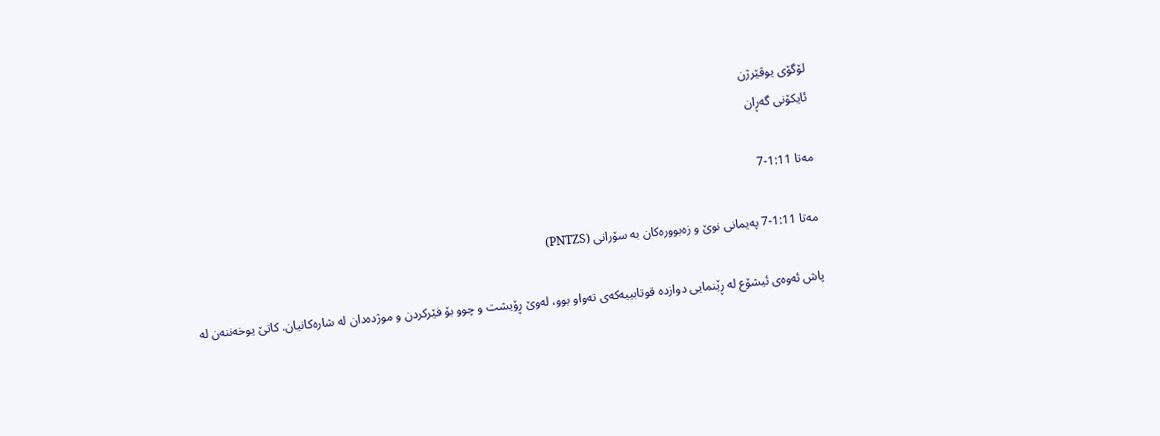لۆگۆی یوڤێرژن
ئایکۆنی گەڕان

مەتا 1:11-7

مەتا 1:11-7 پەیمانی نوێ و زەبوورەکان بە سۆرانی (PNTZS)

پاش ئه‌وه‌ی ئیشۆع له‌ ڕێنمایی دوازده‌ قوتابییه‌كه‌ی ته‌واو بوو، له‌وێ ڕۆیشت و چوو بۆ فێركردن و موژده‌دان له‌ شاره‌كانیان. كاتێ یوخه‌ننه‌ن له‌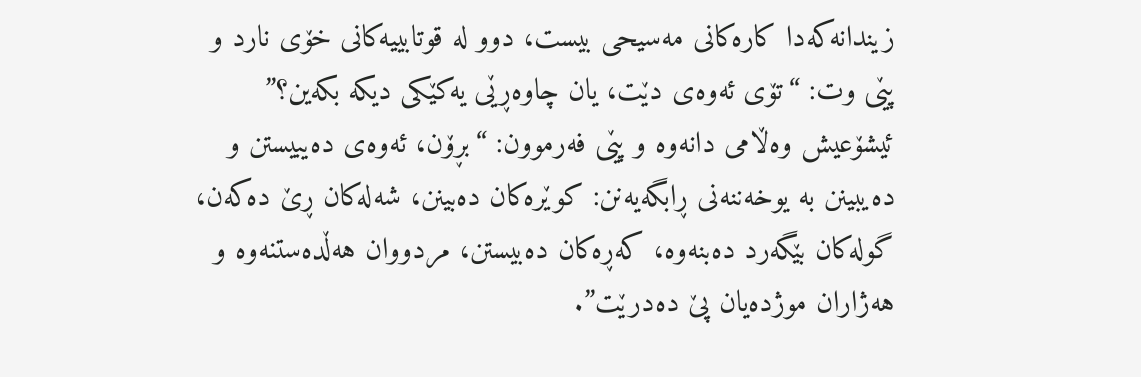زیندانه‌كه‌‌دا كاره‌كانی مه‌سیحی بیست، دوو له‌ قوتابییه‌كانی خۆی نارد و پێی وت: “تۆی ئه‌وه‌ی دێت، یان چاوه‌ڕێی یه‌كێكی دیكه‌ بكه‌ین؟” ئیشۆعیش وه‌ڵامی دانه‌وه‌ و پێی فه‌رموون: “بڕۆن، ئه‌وه‌ی ده‌یبیستن و ده‌یبینن به‌ یوخه‌ننه‌نی ڕابگه‌یه‌نن: كوێره‌كان ده‌بینن، شه‌له‌كان ڕێ ده‌كه‌ن، گوله‌كان بێگه‌رد ده‌بنه‌وه‌، كه‌ڕه‌كان ده‌بیستن، مردووان هه‌ڵده‌ستنه‌وه‌ و هه‌ژاران موژده‌یان پێ ده‌درێت”.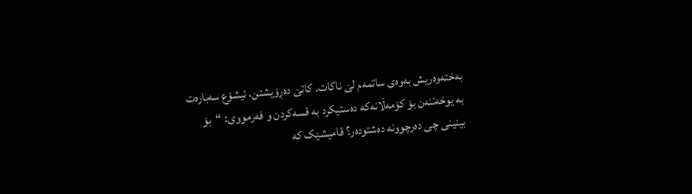به‌خته‌وه‌ریش به‌وه‌ی ساتمه‌م لێ ناكات. كاتێ ده‌ڕۆیشتن، ئیشۆع سه‌باره‌ت به‌ یوخه‌ننه‌ن بۆ كۆمه‌ڵانه‌كه‌ ده‌ستیكرد به‌ قسه‌كردن و فه‌رمووی: “بۆ بینینی چی ده‌رچوونه‌ ده‌شتوده‌ر؟ قامیشێک كه‌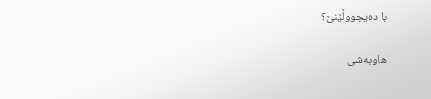با ده‌یجووڵێنێ؟

هاوبەشی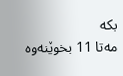بکە
مەتا 11 بخوێنەوە